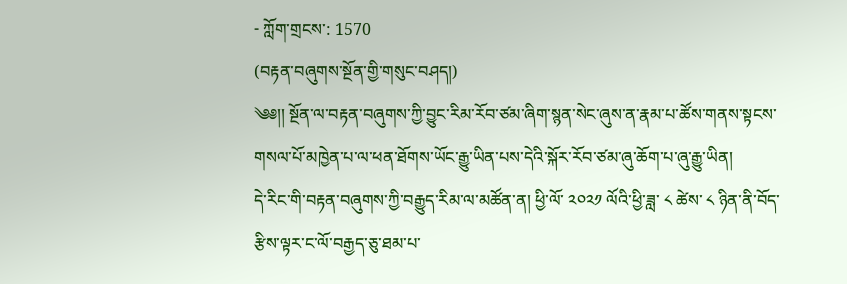- ཀློག་གྲངས་: 1570
(བརྟན་བཞུགས་སྔོན་གྱི་གསུང་བཤད།)
༄༅།། སྔོན་ལ་བརྟན་བཞུགས་ཀྱི་བྱུང་རིམ་རོབ་ཙམ་ཞིག་སྙན་སེང་ཞུས་ན་རྣམ་པ་ཚོས་གནས་སྟངས་གསལ་པོ་མཁྱེན་པ་ལ་ཕན་ཐོགས་ཡོང་རྒྱུ་ཡིན་པས་དེའི་སྐོར་རོབ་ཙམ་ཞུ་ཆོག་པ་ཞུ་རྒྱུ་ཡིན།
དེ་རིང་གི་བརྟན་བཞུགས་ཀྱི་བརྒྱུད་རིམ་ལ་མཚོན་ན། ཕྱི་ལོ་ ༢༠༢༡ ལོའི་ཕྱི་ཟླ་ ༨ ཚེས་ ༨ ཉིན་ནི་བོད་རྩིས་ལྟར་ང་ལོ་བརྒྱད་ཅུ་ཐམ་པ་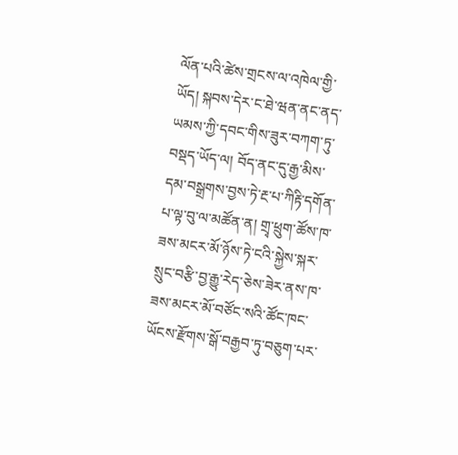ལོན་པའི་ཚེས་གྲངས་ལ་འཁེལ་གྱི་ཡོད། སྐབས་དེར་ང་ཐེ་ཝན་ནང་ནད་ཡམས་ཀྱི་དབང་གིས་ཟུར་བཀག་ཏུ་བསྡད་ཡོད་ལ། བོད་ནང་དུ་རྒྱ་མིས་དམ་བསྒྲགས་བྱས་ཏེ་རྔ་པ་ཀིརྟི་དགོན་པ་ལྟ་བུ་ལ་མཚོན་ན། གྲྭ་ཕྲུག་ཚོས་ཁ་ཟས་མངར་མོ་ཉོས་ཏེ་ངའི་སྐྱེས་སྐར་སྲུང་བརྩི་བྱ་རྒྱུ་རེད་ཅེས་ཟེར་ནས་ཁ་ཟས་མངར་མོ་བཙོང་སའི་ཚོང་ཁང་ཡོངས་རྫོགས་སྒོ་བརྒྱབ་ཏུ་བཅུག་པར་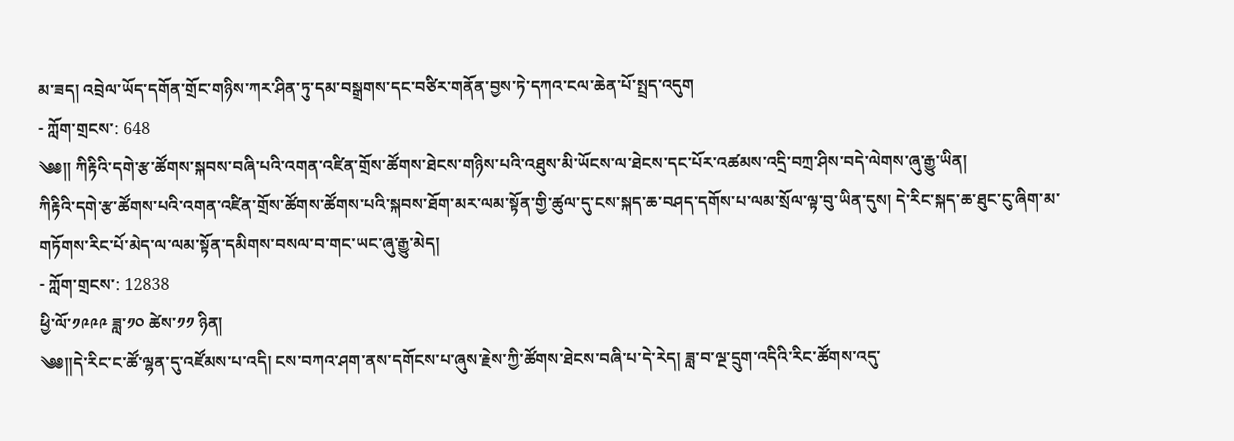མ་ཟད། འབྲེལ་ཡོད་དགོན་གྲོང་གཉིས་ཀར་ཤིན་ཏུ་དམ་བསྒྲགས་དང་བཙིར་གནོན་བྱས་ཏེ་དཀའ་ངལ་ཆེན་པོ་སྤྲད་འདུག
- ཀློག་གྲངས་: 648
༄༅།། ཀིརྟིའི་དགེ་རྩ་ཚོགས་སྐབས་བཞི་པའི་འགན་འཛིན་གྲོས་ཚོགས་ཐེངས་གཉིས་པའི་འཐུས་མི་ཡོངས་ལ་ཐེངས་དང་པོར་འཚམས་འདྲི་བཀྲ་ཤིས་བདེ་ལེགས་ཞུ་རྒྱུ་ཡིན།
ཀིརྟིའི་དགེ་རྩ་ཚོགས་པའི་འགན་འཛིན་གྲོས་ཚོགས་ཚོགས་པའི་སྐབས་ཐོག་མར་ལམ་སྟོན་གྱི་ཚུལ་དུ་ངས་སྐད་ཆ་བཤད་དགོས་པ་ལམ་སྲོལ་ལྟ་བུ་ཡིན་དུས། དེ་རིང་སྐད་ཆ་ཐུང་ངུ་ཞིག་མ་གཏོགས་རིང་པོ་མེད་ལ་ལམ་སྟོན་དམིགས་བསལ་བ་གང་ཡང་ཞུ་རྒྱུ་མེད།
- ཀློག་གྲངས་: 12838
ཕྱི་ལོ་༡༩༩༩ ཟླ་༡༠ ཚེས་༡༡ ཉིན།
༄༅།།དེ་རིང་ང་ཚོ་ལྷན་དུ་འཛོམས་པ་འདི། ངས་བཀའ་ཤག་ནས་དགོངས་པ་ཞུས་རྗེས་ཀྱི་ཚོགས་ཐེངས་བཞི་པ་དེ་རེད། ཟླ་བ་ལྔ་དྲུག་འདིའི་རིང་ཚོགས་འདུ་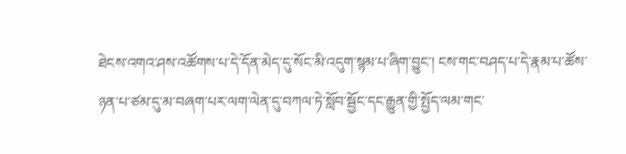ཐེངས་འགའ་ཤས་འཚོགས་པ་དེ་དོན་མེད་དུ་སོང་མི་འདུག་སྙམ་པ་ཞིག་བྱུང་། ངས་གང་བཤད་པ་དེ་རྣམ་པ་ཚོས་ཉན་པ་ཙམ་དུ་མ་བཞག་པར་ལག་ལེན་དུ་བཀལ་ཏེ་སློབ་སྦྱོང་དང་རྒྱུན་གྱི་སྤྱོད་ལམ་གང་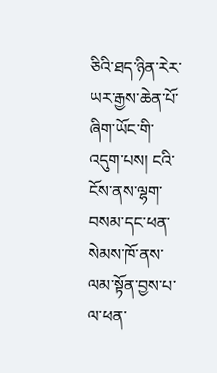ཅིའི་ཐད་ཉིན་རེར་ཡར་རྒྱས་ཆེན་པོ་ཞིག་ཡོང་གི་འདུག་པས། ངའི་ངོས་ནས་ལྷག་བསམ་དང་ཕན་སེམས་ཁོ་ནས་ལམ་སྟོན་བྱས་པ་ལ་ཕན་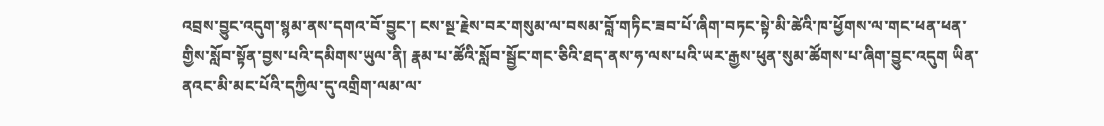འབྲས་བྱུང་འདུག་སྙམ་ནས་དགའ་བོ་བྱུང་། ངས་སྔ་རྗེས་བར་གསུམ་ལ་བསམ་བློ་གཏིང་ཟབ་པོ་ཞིག་བཏང་སྟེ་མི་ཚེའི་ཁ་ཕྱོགས་ལ་གང་ཕན་ཕན་གྱིས་སློབ་སྟོན་བྱས་པའི་དམིགས་ཡུལ་ནི། རྣམ་པ་ཚོའི་སློབ་སྦྱོང་གང་ཅིའི་ཐད་ནས་ཧ་ལས་པའི་ཡར་རྒྱས་ཕུན་སུམ་ཚོགས་པ་ཞིག་བྱུང་འདུག ཡིན་ནའང་མི་མང་པོའི་དཀྱིལ་དུ་འགྲིག་ལམ་ལ་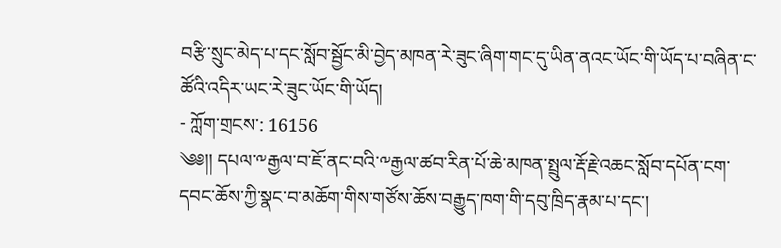བརྩི་སྲུང་མེད་པ་དང་སློབ་སྦྱོང་མི་བྱེད་མཁན་རེ་ཟུང་ཞིག་གང་དུ་ཡིན་ནའང་ཡོང་གི་ཡོད་པ་བཞིན་ང་ཚོའི་འདིར་ཡང་རེ་ཟུང་ཡོང་གི་ཡོད།
- ཀློག་གྲངས་: 16156
༄༅།། དཔལ་༸རྒྱལ་བ་ཇོ་ནང་བའི་༸རྒྱལ་ཚབ་རིན་པོ་ཆེ་མཁན་སྤྲུལ་རྡོ་རྗེ་འཆང་སློབ་དཔོན་ངག་དབང་ཆོས་ཀྱི་སྣང་བ་མཆོག་གིས་གཙོས་ཆོས་བརྒྱུད་ཁག་གི་དབུ་ཁྲིད་རྣམ་པ་དང་།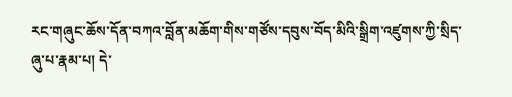རང་གཞུང་ཆོས་དོན་བཀའ་བློན་མཆོག་གིས་གཙོས་དབུས་བོད་མིའི་སྒྲིག་འཛུགས་ཀྱི་སྲིད་ཞུ་པ་རྣམ་པ། དེ་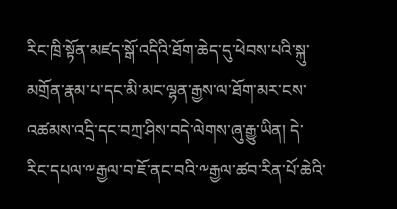རིང་ཁྲི་སྟོན་མཛད་སྒོ་འདིའི་ཐོག་ཆེད་དུ་ཕེབས་པའི་སྐུ་མགྲོན་རྣམ་པ་དང་མི་མང་ལྷན་རྒྱས་ལ་ཐོག་མཪ་ངས་འཚམས་འདྲི་དང་བཀྲ་ཤིས་བདེ་ལེགས་ཞུ་རྒྱུ་ཡིན། དེ་རིང་དཔལ་༸རྒྱལ་བ་ཇོ་ནང་བའི་༸རྒྱལ་ཚབ་རིན་པོ་ཆེའི་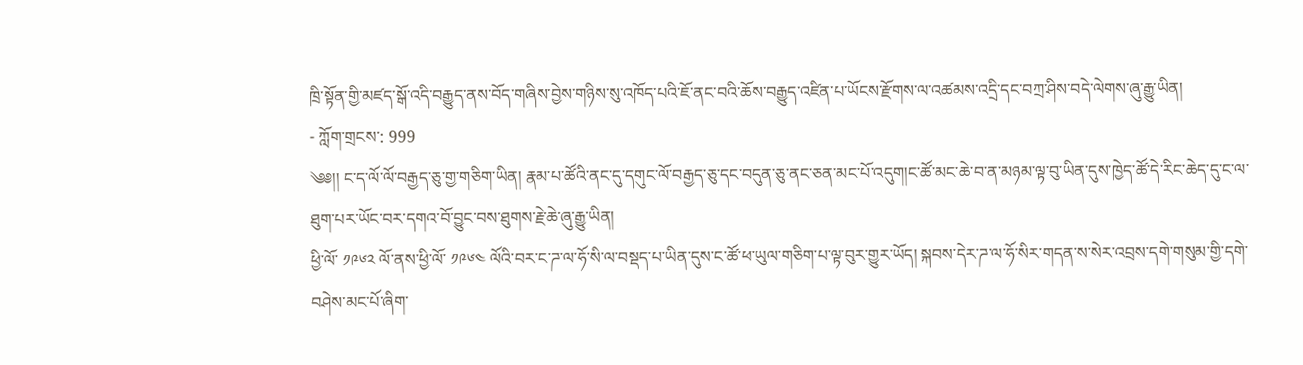ཁྲི་སྟོན་གྱི་མཛད་སྒོ་འདི་བརྒྱུད་ནས་བོད་གཞིས་བྱེས་གཉིས་སུ་འཁོད་པའི་ཇོ་ནང་བའི་ཆོས་བརྒྱུད་འཛིན་པ་ཡོངས་རྫོགས་ལ་འཚམས་འདྲི་དང་བཀྲ་ཤིས་བདེ་ལེགས་ཞུ་རྒྱུ་ཡིན།
- ཀློག་གྲངས་: 999
༄༅།། ང་ད་ལོ་ལོ་བརྒྱད་ཅུ་གྱ་གཅིག་ཡིན། རྣམ་པ་ཚོའི་ནང་དུ་དགུང་ལོ་བརྒྱད་ཅུ་དང་བདུན་ཅུ་ནང་ཅན་མང་པོ་འདུག།ང་ཚོ་མང་ཆེ་བ་ན་མཉམ་ལྟ་བུ་ཡིན་དུས་ཁྱེད་ཚོ་དེ་རིང་ཆེད་དུ་ང་ལ་ཐུག་པར་ཡོང་བར་དགའ་བོ་བྱུང་བས་ཐུགས་རྗེ་ཆེ་ཞུ་རྒྱུ་ཡིན།
ཕྱི་ལོ་ ༡༩༦༢ ལོ་ནས་ཕྱི་ལོ་ ༡༩༦༤ ལོའི་བར་ང་ཌ་ལ་ཧོ་སི་ལ་བསྡད་པ་ཡིན་དུས་ང་ཚོ་ཕ་ཡུལ་གཅིག་པ་ལྟ་བུར་གྱུར་ཡོད། སྐབས་དེར་ཌ་ལ་ཧོ་སིར་གདན་ས་སེར་འབྲས་དགེ་གསུམ་གྱི་དགེ་བཤེས་མང་པོ་ཞིག་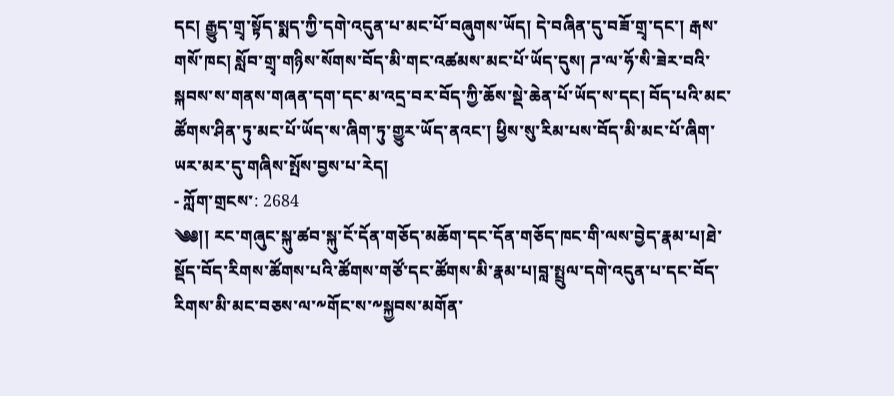དང། རྒྱུད་གྲྭ་སྟོད་སྨད་ཀྱི་དགེ་འདུན་པ་མང་པོ་བཞུགས་ཡོད། དེ་བཞིན་དུ་བཟོ་གྲྭ་དང་། རྒས་གསོ་ཁང། སློབ་གྲྭ་གཉིས་སོགས་བོད་མི་གང་འཚམས་མང་པོ་ཡོད་དུས། ཌ་ལ་ཧོ་སི་ཟེར་བའི་སྐབས་ས་གནས་གཞན་དག་དང་མ་འདྲ་བར་བོད་ཀྱི་ཆོས་སྡེ་ཆེན་པོ་ཡོད་ས་དང། བོད་པའི་མང་ཚོགས་ཤིན་ཏུ་མང་པོ་ཡོད་ས་ཞིག་ཏུ་གྱུར་ཡོད་ནའང་། ཕྱིས་སུ་རིམ་པས་བོད་མི་མང་པོ་ཞིག་ཡར་མར་དུ་གཞིས་སྤོས་བྱས་པ་རེད།
- ཀློག་གྲངས་: 2684
༄༅།། རང་གཞུང་སྐུ་ཚབ་སྐུ་ངོ་དོན་གཅོད་མཆོག་དང་དོན་གཅོད་ཁང་གི་ལས་བྱེད་རྣམ་པ།ཐེ་སྡོད་བོད་རིགས་ཚོགས་པའི་ཚོགས་གཙོ་དང་ཚོགས་མི་རྣམ་པ།བླ་སྤྲུལ་དགེ་འདུན་པ་དང་བོད་རིགས་མི་མང་བཅས་ལ་༸གོང་ས་༸སྐྱབས་མགོན་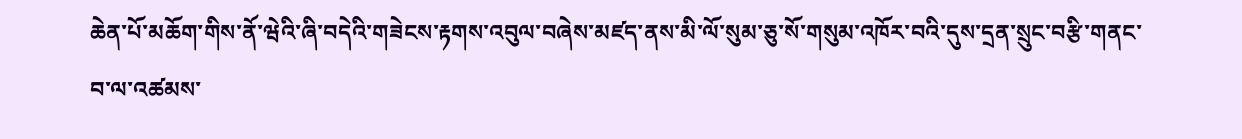ཆེན་པོ་མཆོག་གིས་ནོ་ཝེའི་ཞི་བདེའི་གཟེངས་རྟགས་འབུལ་བཞེས་མཛད་ནས་མི་ལོ་སུམ་ཅུ་སོ་གསུམ་འཁོར་བའི་དུས་དྲན་སྲུང་བརྩི་གནང་བ་ལ་འཚམས་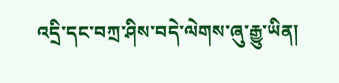འདྲི་དང་བཀྲ་ཤིས་བདེ་ལེགས་ཞུ་རྒྱུ་ཡིན།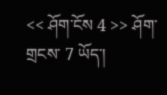<< ཤོག་ངོས 4 >> ཤོག་གྲངས་ 7 ཡོད་།